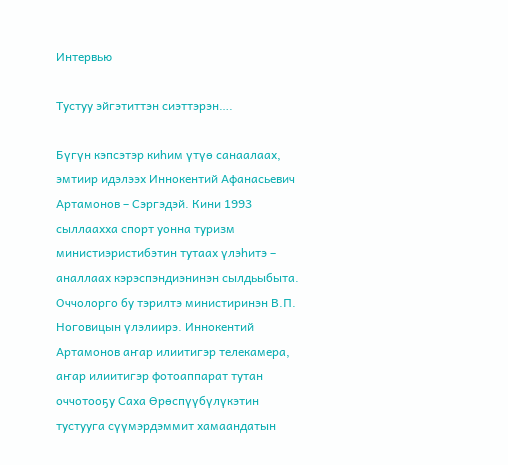Интервью

Тустуу эйгэтиттэн сиэттэрэн….

Бүгүн кэпсэтэр киһим үтүө санаалаах, эмтиир идэлээх Иннокентий Афанасьевич  Артамонов – Сэргэдэй. Кини 1993 сыллаахха спорт уонна туризм министиэристибэтин тутаах үлэһитэ – аналлаах кэрэспэндиэнинэн сылдьыбыта. Оччолорго бу тэрилтэ министиринэн В.П. Ноговицын үлэлиирэ. Иннокентий  Артамонов аҥар илиитигэр телекамера, аҥар илиитигэр фотоаппарат тутан оччотооҕу Саха Өрөспүүбүлүкэтин тустууга сүүмэрдэммит хамаандатын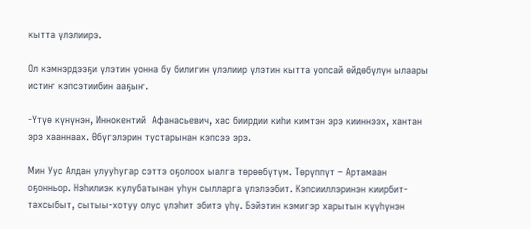кытта үлэлиирэ.

Ол кэмнэрдээҕи үлэтин уонна бу билигин үлэлиир үлэтин кытта уопсай өйдөбүлүн ылаары истиҥ кэпсэтиибин ааҕыҥ.

-Үтүө күнүнэн, Иннокентий  Афанасьевич, хас биирдии киһи кимтэн эрэ кииннээх, хантан эрэ хааннаах. Өбүгэлэрин тустарынан кэпсээ эрэ.

Мин Уус Алдан улууһугар сэттэ оҕолоох ыалга төрөөбүтүм. Төрүппүт – Артамаан оҕонньор. Нэһилиэк кулубатынан уһун сылларга үлэлээбит. Кэпсииллэринэн киирбит- тахсыбыт, сытыы-хотуу олус үлэһит эбитэ үһү. Бэйэтин кэмигэр харытын күүһүнэн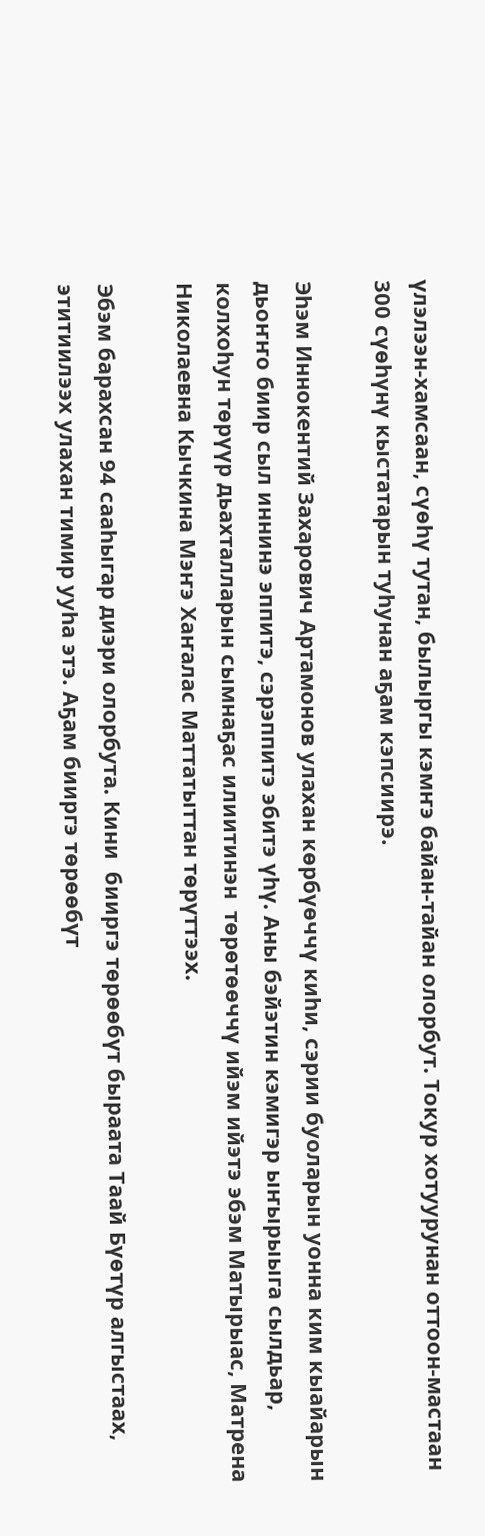үлэлээн-хамсаан, сүөһү тутан, былыргы кэмҥэ байан-тайан олорбут. Токур хотуурунан оттоон-мастаан 300 сүөһүнү кыстатарын туһунан аҕам кэпсиирэ.

Эһэм Иннокентий Захарович Артамонов улахан көрбүөччү киһи, сэрии буоларын уонна ким кыайарын дьоҥҥо биир сыл иннинэ эппитэ, сэрэппитэ эбитэ үһү. Аны бэйэтин кэмигэр ыҥырыыга сылдьар, колхоһун төрүүр дьахталларын сымнаҕас илиитинэн  төрөтөөччү ийэм ийэтэ эбэм Матырыас, Матрена Николаевна Кычкина Мэҥэ Хаҥалас Маттатыттан төрүттээх.

Эбэм барахсан 94 сааһыгар диэри олорбута. Кини  бииргэ төрөөбүт быраата Таай Бүөтүр алгыстаах, этитиилээх улахан тимир ууһа этэ. Аҕам бииргэ төрөөбүт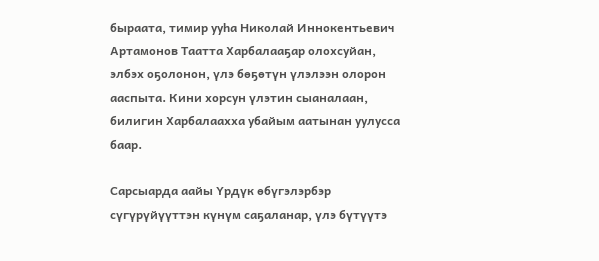быраата, тимир ууһа Николай Иннокентьевич Артамонов Таатта Харбалааҕар олохсуйан, элбэх оҕолонон, үлэ бөҕөтүн үлэлээн олорон ааспыта. Кини хорсун үлэтин сыаналаан, билигин Харбалаахха убайым аатынан уулусса баар.

Сарсыарда аайы Үрдүк өбүгэлэрбэр сүгүрүйүүттэн күнүм саҕаланар, үлэ бүтүүтэ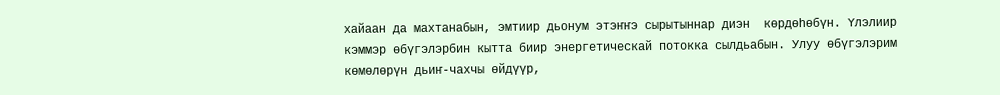хайаан да махтанабын, эмтиир дьонум этэҥҥэ сырытыннар диэн  көрдөһөбүн. Үлэлиир кэммэр өбүгэлэрбин кытта биир энергетическай потокка сылдьабын. Улуу өбүгэлэрим көмөлөрүн дьиҥ-чахчы өйдүүр,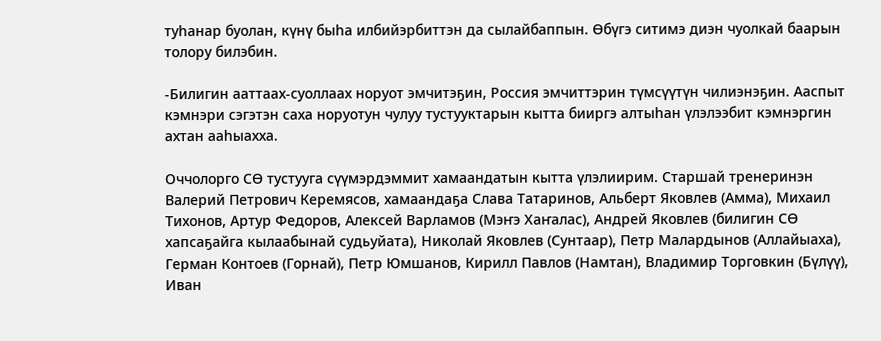туһанар буолан, күнү быһа илбийэрбиттэн да сылайбаппын. Өбүгэ ситимэ диэн чуолкай баарын толору билэбин.

-Билигин ааттаах-суоллаах норуот эмчитэҕин, Россия эмчиттэрин түмсүүтүн чилиэнэҕин. Ааспыт кэмнэри сэгэтэн саха норуотун чулуу тустууктарын кытта бииргэ алтыһан үлэлээбит кэмнэргин ахтан ааһыахха.

Оччолорго СӨ тустууга сүүмэрдэммит хамаандатын кытта үлэлиирим. Старшай тренеринэн Валерий Петрович Керемясов, хамаандаҕа Слава Татаринов, Альберт Яковлев (Амма), Михаил Тихонов, Артур Федоров, Алексей Варламов (Мэҥэ Хаҥалас), Андрей Яковлев (билигин СӨ хапсаҕайга кылаабынай судьуйата), Николай Яковлев (Сунтаар), Петр Малардынов (Аллайыаха), Герман Контоев (Горнай), Петр Юмшанов, Кирилл Павлов (Намтан), Владимир Торговкин (Бүлүү), Иван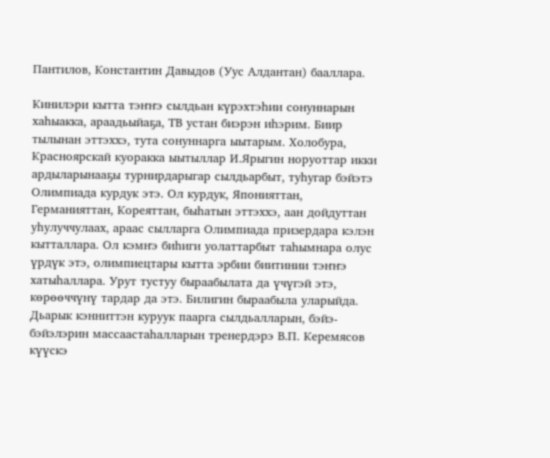Пантилов, Константин Давыдов (Уус Алдантан) бааллара.

Кинилэри кытта тэҥҥэ сылдьан күрэхтэһии сонуннарын хаһыакка, араадьыйаҕа, ТВ устан биэрэн иһэрим. Биир тылынан эттэххэ, тута сонуннарга ыытарым. Холобура, Красноярскай куоракка ыытыллар И.Ярыгин норуоттар икки ардыларынааҕы турнирдарыгар сылдьарбыт, туһугар бэйэтэ Олимпиада курдук этэ. Ол курдук, Японияттан, Германияттан, Кореяттан, быһатын эттэххэ, аан дойдуттан уһулуччулаах, араас сылларга Олимпиада призердара кэлэн кытталлара. Ол кэмҥэ биһиги уолаттарбыт таһымнара олус үрдүк этэ, олимпиецтары кытта эрбии биитинии тэҥҥэ хатыһаллара. Урут тустуу быраабылата да үчүгэй этэ, көрөөччүнү тардар да этэ. Билигин быраабыла уларыйда. Дьарык кэнниттэн куруук паарга сылдьалларын, бэйэ-бэйэлэрин массаастаһалларын тренердэрэ В.П. Керемясов күүскэ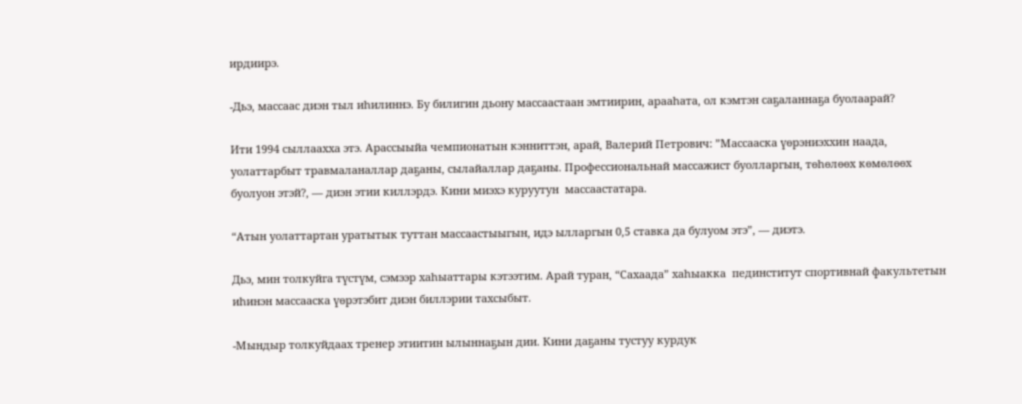ирдиирэ.

-Дьэ, массаас диэн тыл иһилиннэ. Бу билигин дьону массаастаан эмтиирин, арааһата, ол кэмтэн саҕаланнаҕа буолаарай?

Ити 1994 сыллаахха этэ. Арассыыйа чемпионатын кэнниттэн, арай, Валерий Петрович: ”Массааска үөрэниэххин наада, уолаттарбыт травмаланаллар даҕаны, сылайаллар даҕаны. Профессиональнай массажист буолларгын, төһөлөөх көмөлөөх буолуон этэй?, — диэн этии киллэрдэ. Кини миэхэ куруутун  массаастатара.

“Атын уолаттартан уратытык туттан массаастыыгын, идэ ылларгын 0,5 ставка да булуом этэ”, — диэтэ.

Дьэ, мин толкуйга түстүм, сэмээр хаһыаттары кэтээтим. Арай туран, “Сахаада” хаһыакка  пединститут спортивнай факультетын иһинэн массааска үөрэтэбит диэн биллэрии тахсыбыт.

-Мындыр толкуйдаах тренер этиитин ылыннаҕын дии. Кини даҕаны тустуу курдук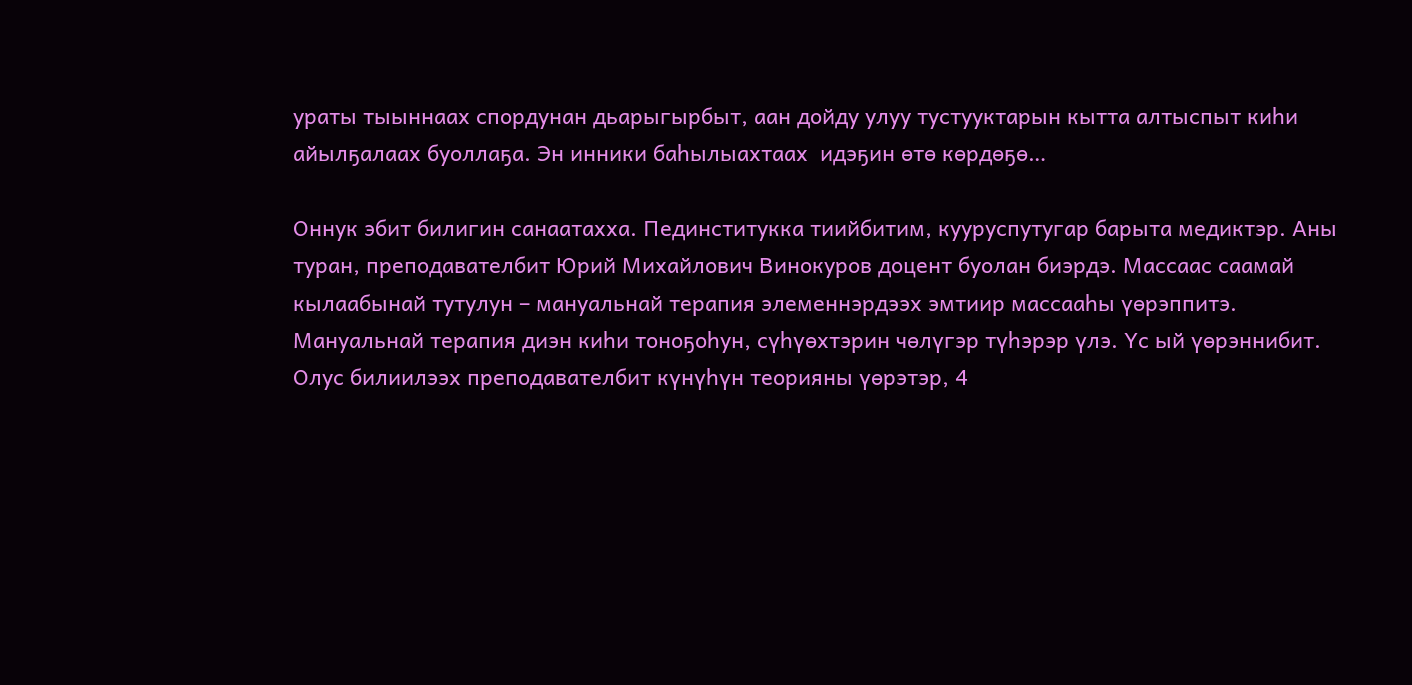ураты тыыннаах спордунан дьарыгырбыт, аан дойду улуу тустууктарын кытта алтыспыт киһи айылҕалаах буоллаҕа. Эн инники баһылыахтаах  идэҕин өтө көрдөҕө…

Оннук эбит билигин санаатахха. Пединститукка тиийбитим, кууруспутугар барыта медиктэр. Аны туран, преподавателбит Юрий Михайлович Винокуров доцент буолан биэрдэ. Массаас саамай кылаабынай тутулун – мануальнай терапия элеменнэрдээх эмтиир массааһы үөрэппитэ. Мануальнай терапия диэн киһи тоноҕоһун, сүһүөхтэрин чөлүгэр түһэрэр үлэ. Үс ый үөрэннибит. Олус билиилээх преподавателбит күнүһүн теорияны үөрэтэр, 4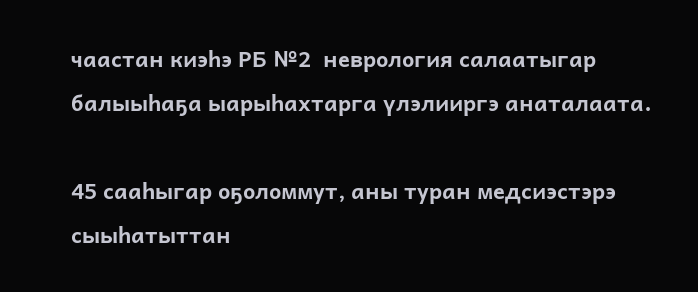чаастан киэһэ РБ №2  неврология салаатыгар балыыһаҕа ыарыһахтарга үлэлииргэ анаталаата.

45 сааһыгар оҕоломмут, аны туран медсиэстэрэ сыыһатыттан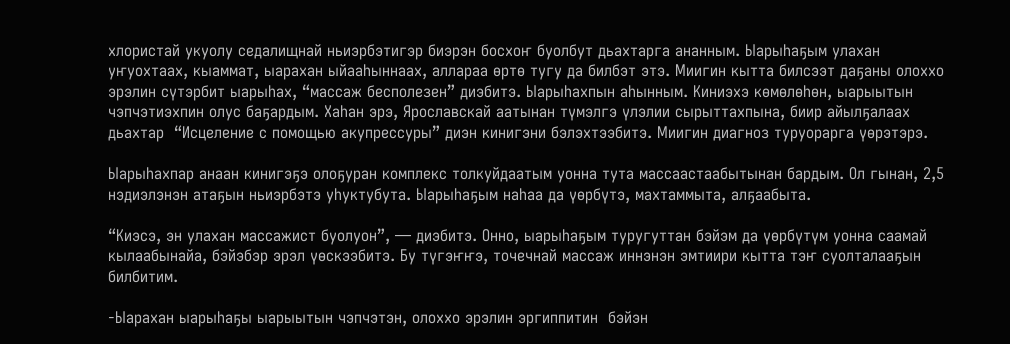хлористай укуолу седалищнай ньиэрбэтигэр биэрэн босхоҥ буолбут дьахтарга ананным. Ыарыһаҕым улахан уҥуохтаах, кыаммат, ыарахан ыйааһыннаах, аллараа өртө тугу да билбэт этэ. Миигин кытта билсээт даҕаны олоххо эрэлин сүтэрбит ыарыһах, “массаж бесполезен” диэбитэ. Ыарыһахпын аһынным. Киниэхэ көмөлөһөн, ыарыытын чэпчэтиэхпин олус баҕардым. Хаһан эрэ, Ярославскай аатынан түмэлгэ үлэлии сырыттахпына, биир айылҕалаах дьахтар  “Исцеление с помощью акупрессуры” диэн кинигэни бэлэхтээбитэ. Миигин диагноз туруорарга үөрэтэрэ.

Ыарыһахпар анаан кинигэҕэ олоҕуран комплекс толкуйдаатым уонна тута массаастаабытынан бардым. Ол гынан, 2,5 нэдиэлэнэн атаҕын ньиэрбэтэ уһуктубута. Ыарыһаҕым наһаа да үөрбүтэ, махтаммыта, алҕаабыта.

“Киэсэ, эн улахан массажист буолуон”, — диэбитэ. Онно, ыарыһаҕым туругуттан бэйэм да үөрбүтүм уонна саамай кылаабынайа, бэйэбэр эрэл үөскээбитэ. Бу түгэҥҥэ, точечнай массаж иннэнэн эмтиири кытта тэҥ суолталааҕын билбитим.

-Ыарахан ыарыһаҕы ыарыытын чэпчэтэн, олоххо эрэлин эргиппитин  бэйэн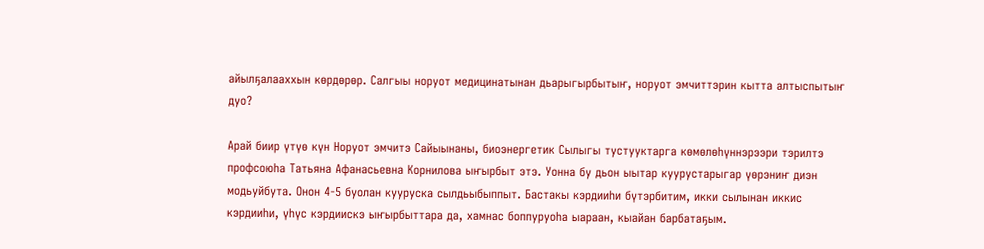айылҕалааххын көрдөрөр. Салгыы норуот медицинатынан дьарыгырбытыҥ, норуот эмчиттэрин кытта алтыспытыҥ дуо?

Арай биир үтүө күн Норуот эмчитэ Сайыынаны, биоэнергетик Сылыгы тустууктарга көмөлөһүннэрээри тэрилтэ профсоюһа Татьяна Афанасьевна Корнилова ыҥырбыт этэ. Уонна бу дьон ыытар куурустарыгар үөрэниҥ диэн модьуйбута. Онон 4-5 буолан кууруска сылдьыбыппыт. Бастакы кэрдииһи бүтэрбитим, икки сылынан иккис кэрдииһи, үһүс кэрдиискэ ыҥырбыттара да, хамнас боппуруоһа ыараан, кыайан барбатаҕым.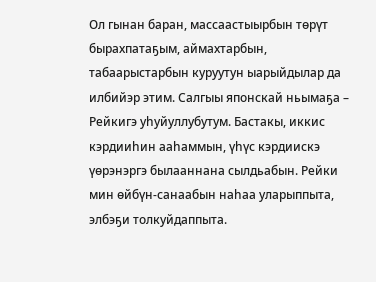Ол гынан баран, массаастыырбын төрүт бырахпатаҕым, аймахтарбын, табаарыстарбын куруутун ыарыйдылар да илбийэр этим. Салгыы японскай ньымаҕа – Рейкигэ уһуйуллубутум. Бастакы, иккис кэрдииһин ааһаммын, үһүс кэрдиискэ үөрэнэргэ былааннана сылдьабын. Рейки мин өйбүн-санаабын наһаа уларыппыта, элбэҕи толкуйдаппыта.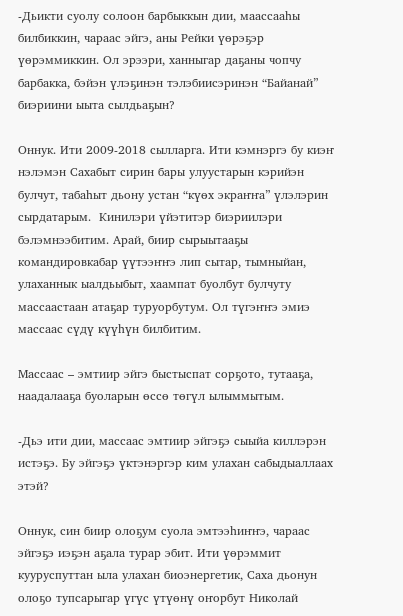-Дьикти суолу солоон барбыккын дии, маассааһы билбиккин, чараас эйгэ, аны Рейки үөрэҕэр үөрэммиккин. Ол эрээри, ханныгар даҕаны чопчу барбакка, бэйэн үлэҕинэн тэлэбиисэринэн “Байанай” биэриини ыыта сылдьаҕын?

Оннук. Ити 2009-2018 сылларга. Ити кэмнэргэ бу киэҥ нэлэмэн Сахабыт сирин бары улуустарын кэрийэн  булчут, табаһыт дьону устан “күөх экраҥҥа” үлэлэрин сырдатарым.  Кинилэри үйэтитэр биэриилэри бэлэмнээбитим. Арай, биир сырыытааҕы командировкабар үүтээҥҥэ лип сытар, тымныйан, улаханнык ыалдьыбыт, хаампат буолбут булчуту массаастаан атаҕар туруорбутум. Ол түгэҥҥэ эмиэ массаас сүдү күүһүн билбитим.

Массаас – эмтиир эйгэ быстыспат сорҕото, тутааҕа, наадалааҕа буоларын өссө төгүл ылыммытым.

-Дьэ ити дии, массаас эмтиир эйгэҕэ сыыйа киллэрэн истэҕэ. Бу эйгэҕэ үктэнэргэр ким улахан сабыдыаллаах этэй?

Оннук, син биир олоҕум суола эмтээһиҥҥэ, чараас эйгэҕэ иэҕэн аҕала турар эбит. Ити үөрэммит кууруспуттан ыла улахан биоэнергетик, Саха дьонун олоҕо тупсарыгар үгүс үтүөнү оҥорбут Николай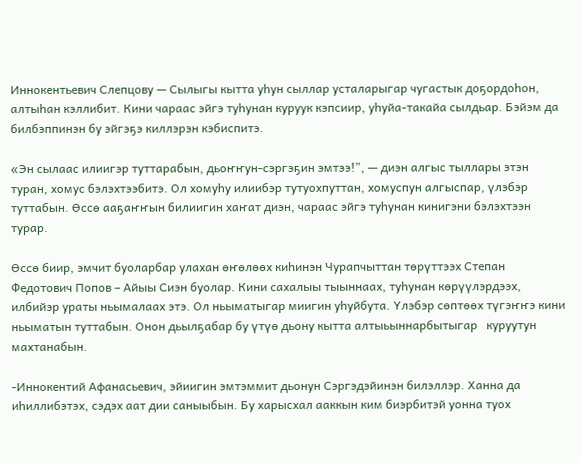Иннокентьевич Слепцову — Сылыгы кытта уһун сыллар усталарыгар чугастык доҕордоһон, алтыһан кэллибит. Кини чараас эйгэ туһунан куруук кэпсиир, уһуйа-такайа сылдьар. Бэйэм да билбэппинэн бу эйгэҕэ киллэрэн кэбиспитэ.

«Эн сылаас илиигэр туттарабын, дьоҥҥун-сэргэҕин эмтээ!”, — диэн алгыс тыллары этэн туран, хомус бэлэхтээбитэ. Ол хомуһу илиибэр тутуохпуттан, хомуспун алгыспар, үлэбэр  туттабын. Өссө ааҕаҥҥын билиигин хаҥат диэн, чараас эйгэ туһунан кинигэни бэлэхтээн турар.

Өссө биир, эмчит буоларбар улахан өҥөлөөх киһинэн Чурапчыттан төрүттээх Степан  Федотович Попов – Айыы Сиэн буолар. Кини сахалыы тыыннаах, туһунан көрүүлэрдээх, илбийэр ураты ньымалаах этэ. Ол ньыматыгар миигин уһуйбута. Үлэбэр сөптөөх түгэҥҥэ кини ньыматын туттабын. Онон дьылҕабар бу үтүө дьону кытта алтыьыннарбытыгар   куруутун махтанабын.

-Иннокентий Афанасьевич, эйиигин эмтэммит дьонун Сэргэдэйинэн билэллэр. Ханна да иһиллибэтэх, сэдэх аат дии саныыбын. Бу харысхал ааккын ким биэрбитэй уонна туох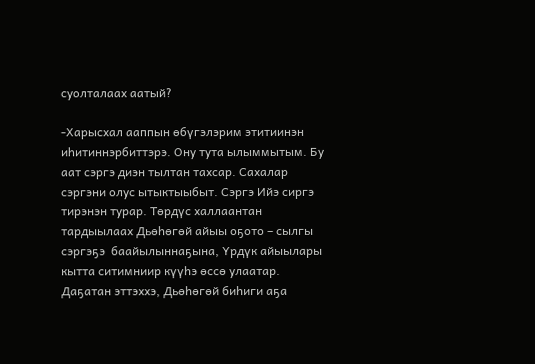суолталаах аатый?

-Харысхал ааппын өбүгэлэрим этитиинэн иһитиннэрбиттэрэ. Ону тута ылыммытым. Бу аат сэргэ диэн тылтан тахсар. Сахалар сэргэни олус ытыктыыбыт. Сэргэ Ийэ сиргэ тирэнэн турар. Төрдүс халлаантан тардыылаах Дьөһөгөй айыы оҕото – сылгы сэргэҕэ  баайылыннаҕына, Үрдүк айыылары кытта ситимниир күүһэ өссө улаатар. Даҕатан эттэххэ, Дьөһөгөй биһиги аҕа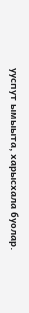ууспут ымыыта, харысхала буолар.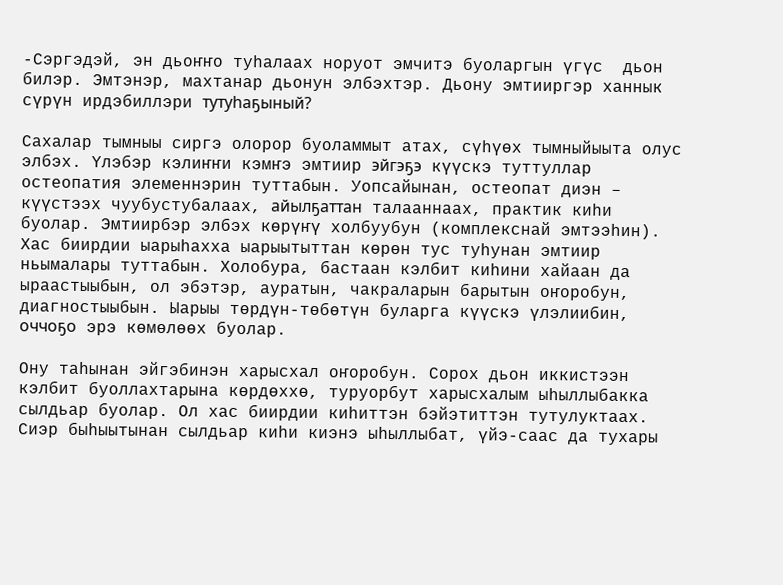-Сэргэдэй, эн дьоҥҥо туһалаах норуот эмчитэ буоларгын үгүс  дьон билэр. Эмтэнэр, махтанар дьонун элбэхтэр. Дьону эмтииргэр ханнык сүрүн ирдэбиллэри тутуһаҕыный?

Сахалар тымныы сиргэ олорор буоламмыт атах, сүһүөх тымныйыыта олус элбэх. Үлэбэр кэлиҥҥи кэмҥэ эмтиир эйгэҕэ күүскэ туттуллар остеопатия элеменнэрин туттабын. Уопсайынан, остеопат диэн – күүстээх чуубустубалаах, айылҕаттан талааннаах, практик киһи буолар. Эмтиирбэр элбэх көрүҥү холбуубун (комплекснай эмтээһин). Хас биирдии ыарыһахха ыарыытыттан көрөн тус туһунан эмтиир ньымалары туттабын. Холобура, бастаан кэлбит киһини хайаан да ыраастыыбын, ол эбэтэр, ауратын, чакраларын барытын оҥоробун, диагностыыбын. Ыарыы төрдүн-төбөтүн буларга күүскэ үлэлиибин, оччоҕо эрэ көмөлөөх буолар.

Ону таһынан эйгэбинэн харысхал оҥоробун. Сорох дьон иккистээн кэлбит буоллахтарына көрдөххө, туруорбут харысхалым ыһыллыбакка сылдьар буолар. Ол хас биирдии киһиттэн бэйэтиттэн тутулуктаах. Сиэр быһыытынан сылдьар киһи киэнэ ыһыллыбат, үйэ-саас да тухары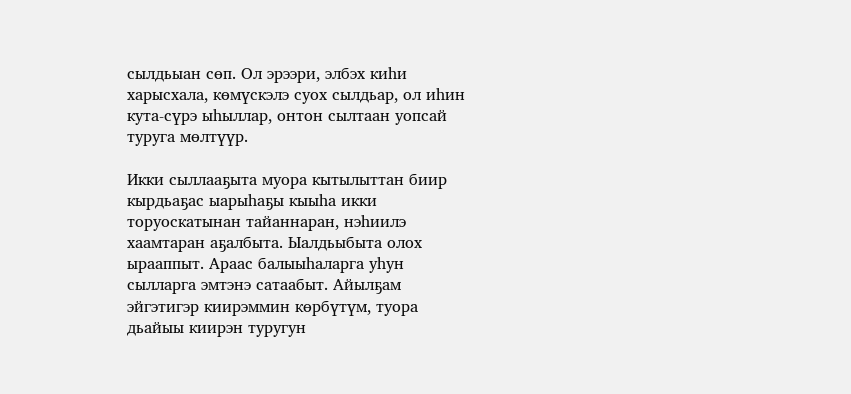сылдьыан сөп. Ол эрээри, элбэх киһи харысхала, көмүскэлэ суох сылдьар, ол иһин кута-сүрэ ыһыллар, онтон сылтаан уопсай туруга мөлтүүр.

Икки сыллааҕыта муора кытылыттан биир кырдьаҕас ыарыһаҕы кыыһа икки торуоскатынан тайаннаран, нэһиилэ хаамтаран аҕалбыта. Ыалдьыбыта олох ырааппыт. Араас балыыһаларга уһун сылларга эмтэнэ сатаабыт. Айылҕам эйгэтигэр киирэммин көрбүтүм, туора дьайыы киирэн туругун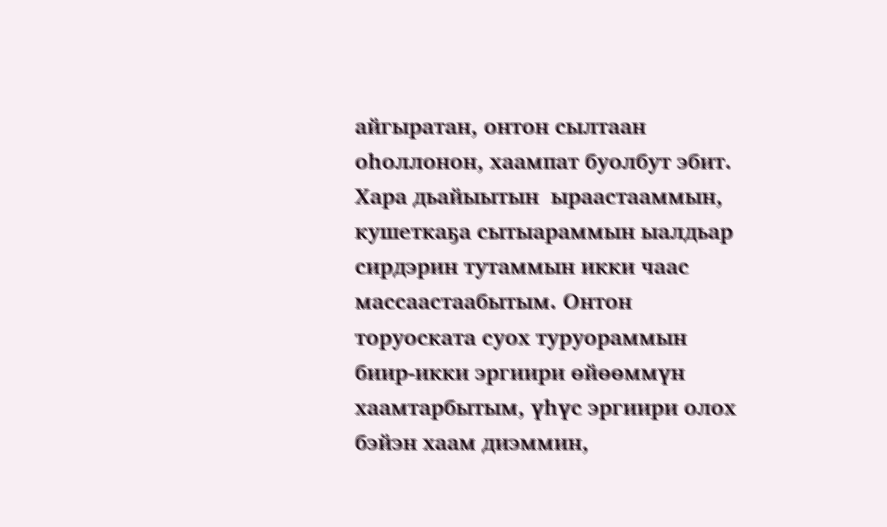айгыратан, онтон сылтаан оһоллонон, хаампат буолбут эбит. Хара дьайыытын  ыраастааммын, кушеткаҕа сытыараммын ыалдьар сирдэрин тутаммын икки чаас массаастаабытым. Онтон торуоската суох туруораммын биир-икки эргиири өйөөммүн хаамтарбытым, үһүс эргиири олох бэйэн хаам диэммин,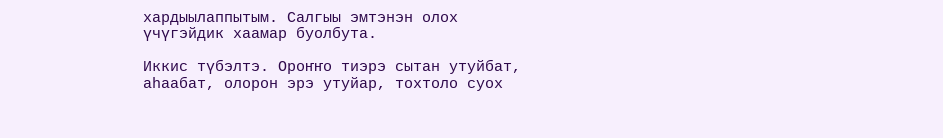хардыылаппытым. Салгыы эмтэнэн олох үчүгэйдик хаамар буолбута.

Иккис түбэлтэ. Ороҥҥо тиэрэ сытан утуйбат, аһаабат, олорон эрэ утуйар, тохтоло суох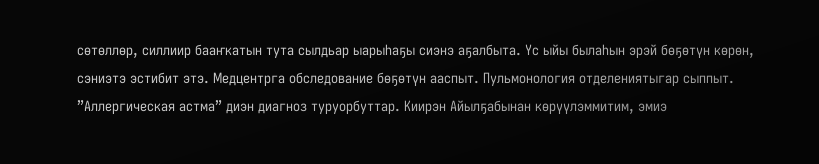сөтөллөр, силлиир бааҥкатын тута сылдьар ыарыһаҕы сиэнэ аҕалбыта. Үс ыйы былаһын эрэй бөҕөтүн көрөн, сэниэтэ эстибит этэ. Медцентрга обследование бөҕөтүн ааспыт. Пульмонология отделениятыгар сыппыт. ”Аллергическая астма” диэн диагноз туруорбуттар. Киирэн Айылҕабынан көрүүлэммитим, эмиэ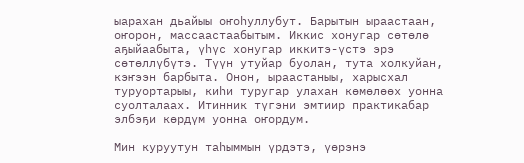ыарахан дьайыы оҥоһуллубут. Барытын ыраастаан, оҥорон, массаастаабытым. Иккис хонугар сөтөлө аҕыйаабыта, үһүс хонугар иккитэ-үстэ эрэ сөтөллүбүтэ. Түүн утуйар буолан, тута холкуйан, кэҥээн барбыта. Онон, ыраастаныы, харысхал туруортарыы, киһи туругар улахан көмөлөөх уонна суолталаах. Итинник түгэни эмтиир практикабар элбэҕи көрдүм уонна оҥордум.

Мин куруутун таһыммын үрдэтэ, үөрэнэ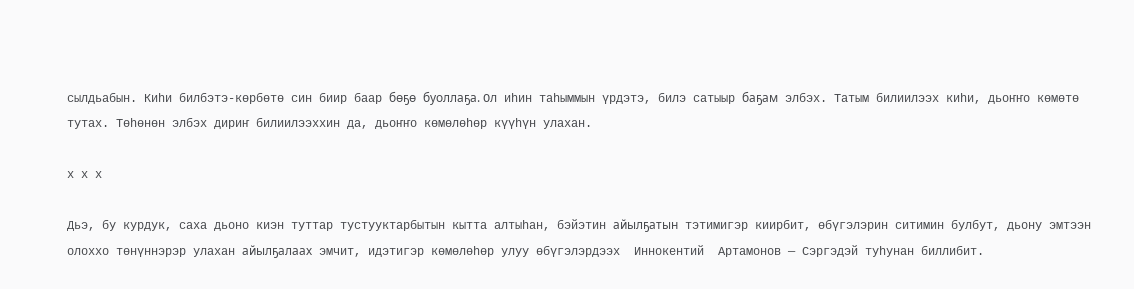сылдьабын. Киһи билбэтэ-көрбөтө син биир баар бөҕө буоллаҕа. Ол иһин таһыммын үрдэтэ, билэ сатыыр баҕам элбэх. Татым билиилээх киһи, дьоҥҥо көмөтө тутах. Төһөнөн элбэх дириҥ билиилээххин да, дьоҥҥо көмөлөһөр күүһүн улахан.

х х х

Дьэ, бу курдук, саха дьоно киэн туттар тустууктарбытын кытта алтыһан, бэйэтин айылҕатын тэтимигэр киирбит, өбүгэлэрин ситимин булбут, дьону эмтээн олоххо төнүннэрэр улахан айылҕалаах эмчит, идэтигэр көмөлөһөр улуу өбүгэлэрдээх  Иннокентий  Артамонов — Сэргэдэй туһунан биллибит.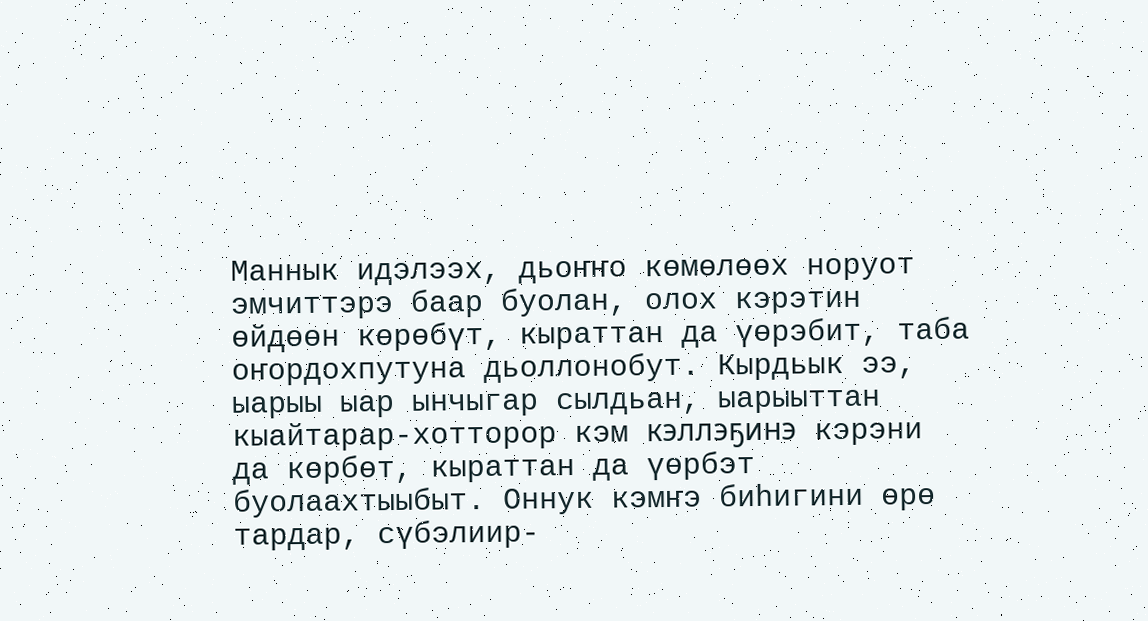Маннык идэлээх, дьоҥҥо көмөлөөх норуот эмчиттэрэ баар буолан, олох кэрэтин өйдөөн көрөбүт, кыраттан да үөрэбит, таба оҥордохпутуна дьоллонобут. Кырдьык ээ, ыарыы ыар ынчыгар сылдьан, ыарыыттан кыайтарар-хотторор кэм кэллэҕинэ кэрэни да көрбөт, кыраттан да үөрбэт буолаахтыыбыт. Оннук кэмҥэ биһигини өрө тардар, сүбэлиир-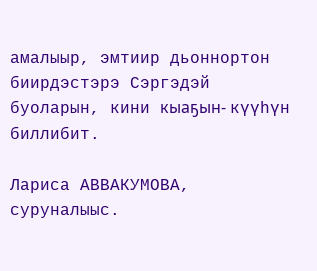амалыыр, эмтиир дьоннортон биирдэстэрэ Сэргэдэй буоларын, кини кыаҕын- күүһүн биллибит.

Лариса АВВАКУМОВА, суруналыыс.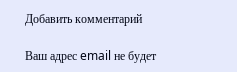Добавить комментарий

Ваш адрес email не будет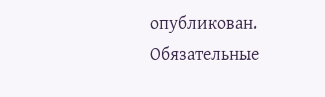опубликован. Обязательные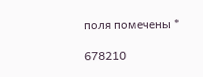поля помечены *

678210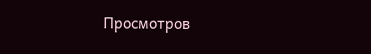Просмотров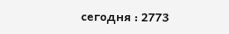сегодня : 2773